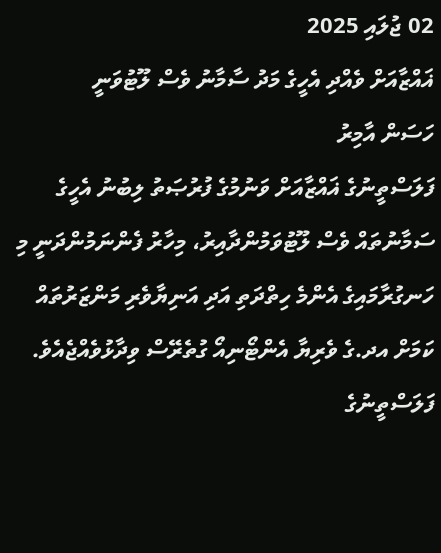02 ޖުލައި 2025
ޣައްޒާއަށް ވެއްދި އެހީގެ މަދު ސާމާނު ވެސް ލޫޓުވަނީ
ހަސަން އާމިރު
ފަލަސްތީނުގެ ޣައްޒާއަށް ވަނުމުގެ ފުރުޞަތު ލިބުނު އެހީގެ ސަމާނުތައް ވެސް ލޫޓުވަމުންދާއިރު، މިހާރު ފެންނަމުންދަނީ މި ހަނގުރާމައިގެ އެންމެ ހިތްދަތި އަދި އަނިޔާވެރި މަންޒަރުތައް ކަމަށް އދ.ގެ ވެރިޔާ އެންޓޯނިއޯ ގުތެރޭސް ވިދާޅުވެއްޖެއެވެ.
ފަލަސްތީނުގެ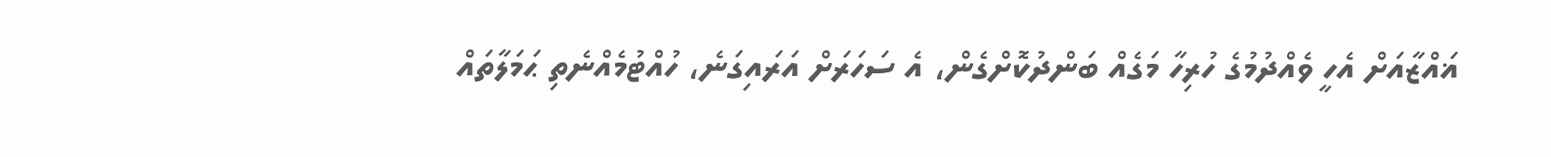ޣައްޒާއަށް އެހީ ވެއްދުމުގެ ހުރިހާ މަގެއް ބަންދުކޮށްގެން، އެ ސަހަރަށް އަރައިގަނެ، ހުއްޓުމެއްނެތި ޙަމަލާތައް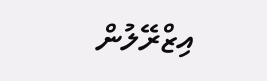އިޒްރޭލުން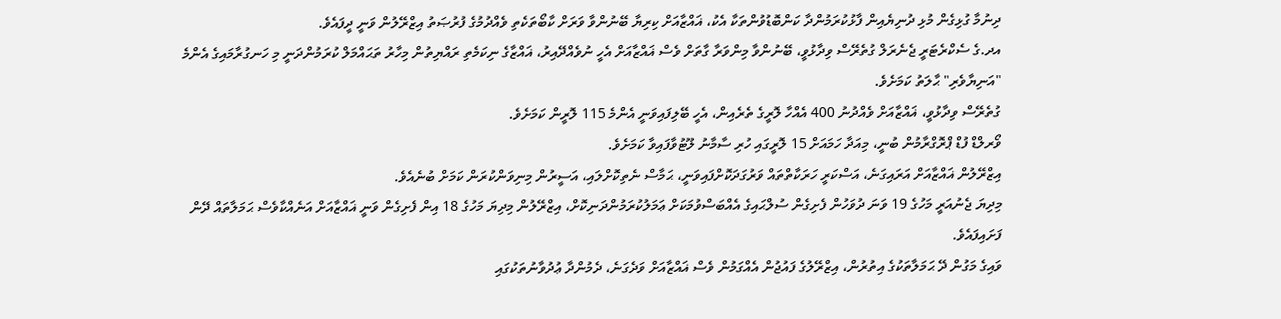ދިނުމާ ގުޅިގެން މުޅި ދުނިޔެއިން ފާޅުކުރަމުންދާ ކަންބޮޑުވުންތަކާ އެކު، ޣައްޒާއަށް ކިރިޔާ ބޭނުންވާ ވަރަށް ކާބޯތަކެތި ވެއްދުމުގެ ފުރުޞަތު އިޒްރޭލުން ވަނީ ދީފައެވެ.
އދ.ގެ ސެކްރެޓަރީ ޖެނެރަލް ގުތެރޭސް ވިދާޅުވީ، ބޭނުންވާ މިންވަރާ ގާތަށް ވެސް ޣައްޒާއަށް އެހީ ނުވެއްދޭއިރު، ޣައްޒާގެ ނިކަމެތި ރައްޔިތުން މިހާރު ތަޙައްމަލް ކުރަމުންދަނީ މި ހަނގުރާމައިގެ އެންމެ "އަނިޔާވެރި" ޙާލަތު ކަމަށެވެ.
ގުތެރޭސް ވިދާޅުވީ، ޣައްޒާއަށް ވެއްދުނު 400 އެއްހާ ލޮރީގެ ތެރެއިން، އެހީ ބޭލިފައިވަނީ އެންމެ 115 ލޮރީން ކަމަށެވެ.
ވޯރލްޑް ފުޑް ޕްރޮގްރާމުން ބުނީ، މިއަދާ ހަމައަށް 15 ލޮރީގައި ހުރި ސާމާނު ލޫޓުވާފައިވާ ކަމަށެވެ.
އިޒްރޭލުން ޣައްޒާއަށް އަރައިގަނެ، އަސްކަރީ ހަރަކާތްތައް ވަރުގަދަކޮށްފައިވަނީ، ޙަމާސް ނެތިކޮށްލައި، އަސީރުން މިނިވަންކުރަން ކަމަށް ބުނެއެވެ.
މިދިޔަ ޖެނުއަރީ މަހުގެ 19 ވަނަ ދުވަހުން ފެށިގެން ސުލްޙައިގެ އެއްބަސްވުމަކަށް ޢަމަލުކުރަމުންދަނިކޮށް، އިޒްރޭލުން މިދިޔަ މަހުގެ 18 އިން ފެށިގެން ވަނީ ޣައްޒާއަށް އަނެއްކާވެސް ޙަމަލާތައް ދޭން ފަށައިފައެވެ.
ވައިގެ މަގުން ދޭ ޙަމަލާތަކުގެ އިތުރުން، އިޒްރޭލުގެ ފައުޖުން އެއްގަމުން ވެސް ޣައްޒާއަށް ވަދެގަނެ، ދެމުންދާ ޢުދުވާނުތަކުގައި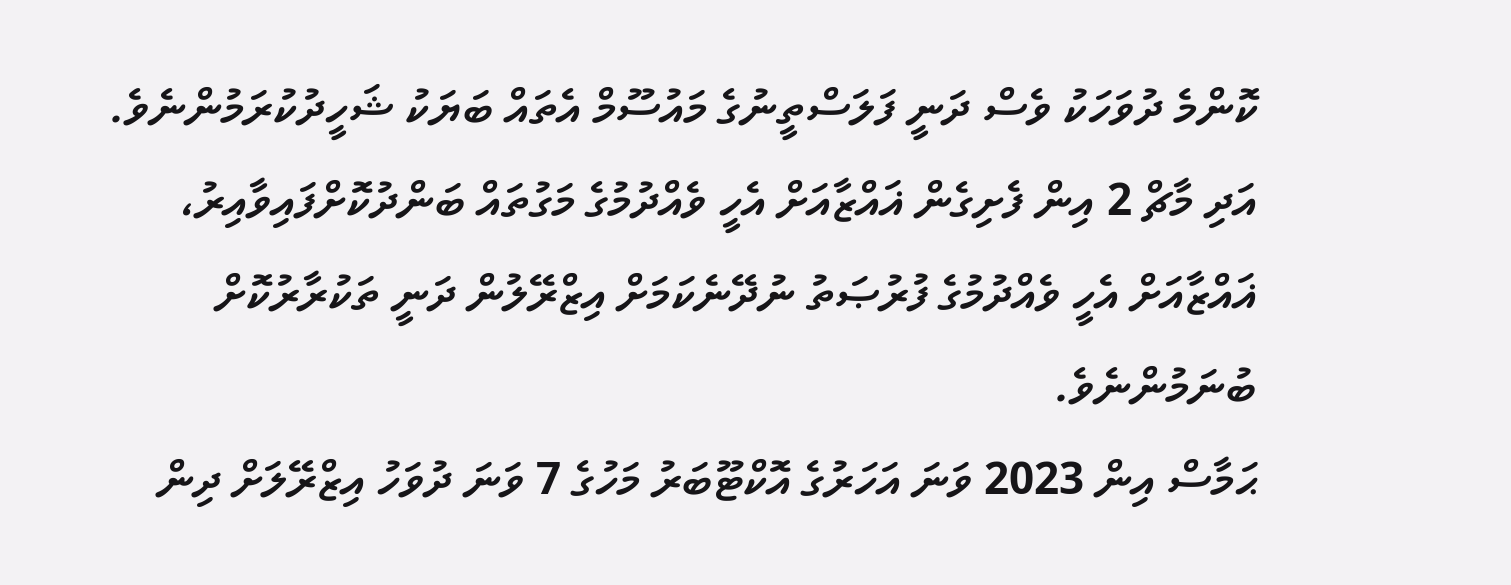ކޮންމެ ދުވަހަކު ވެސް ދަނީ ފަލަސްތީނުގެ މައުސޫމް އެތައް ބަޔަކު ޝަހީދުކުރަމުންނެވެ.
އަދި މާޗް 2 އިން ފެށިގެން ޣައްޒާއަށް އެހީ ވެއްދުމުގެ މަގުތައް ބަންދުކޮށްފައިވާއިރު، ޣައްޒާއަށް އެހީ ވެއްދުމުގެ ފުރުޞަތު ނުދޭނެކަމަށް އިޒްރޭލުން ދަނީ ތަކުރާރުކޮށް ބުނަމުންނެވެ.
ޙަމާސް އިން 2023 ވަނަ އަހަރުގެ އޮކްޓޫބަރު މަހުގެ 7 ވަނަ ދުވަހު އިޒްރޭލަށް ދިން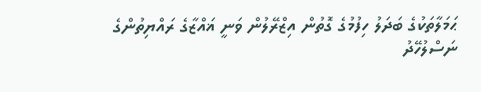ޙަމަލާތަކުގެ ބަދަލު ހިފުމުގެ ގޮތުން އިޒްރޭލުން ވަނީ ޣައްޒާގެ ރައްޔިތުންގެ ނަސްލުހޭދު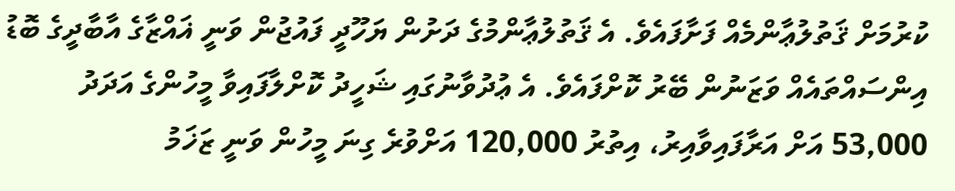ކުރުމަށް ޤަތުލުޢާންމެއް ފަށާފައެވެ. އެ ޤަތުލުޢާންމުގެ ދަށުން ޔަހޫދީ ފައުޖުން ވަނީ ޣައްޒާގެ އާބާދީގެ ބޮޑު އިންސައްތައެއް ވަޒަނުން ބޭރު ކޮށްފައެވެ. އެ ޢުދުވާނުގައި ޝަހީދު ކޮށްލާފައިވާ މީހުންގެ އަދަދު 53,000 އަށް އަރާފައިވާއިރު، އިތުރު 120,000 އަށްވުރެ ގިނަ މީހުން ވަނީ ޒަޚަމު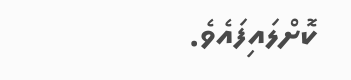ކޮށްލައިފައެވެ.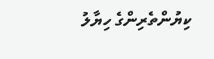ކިޔުންތެރިންގެ ހިޔާލު